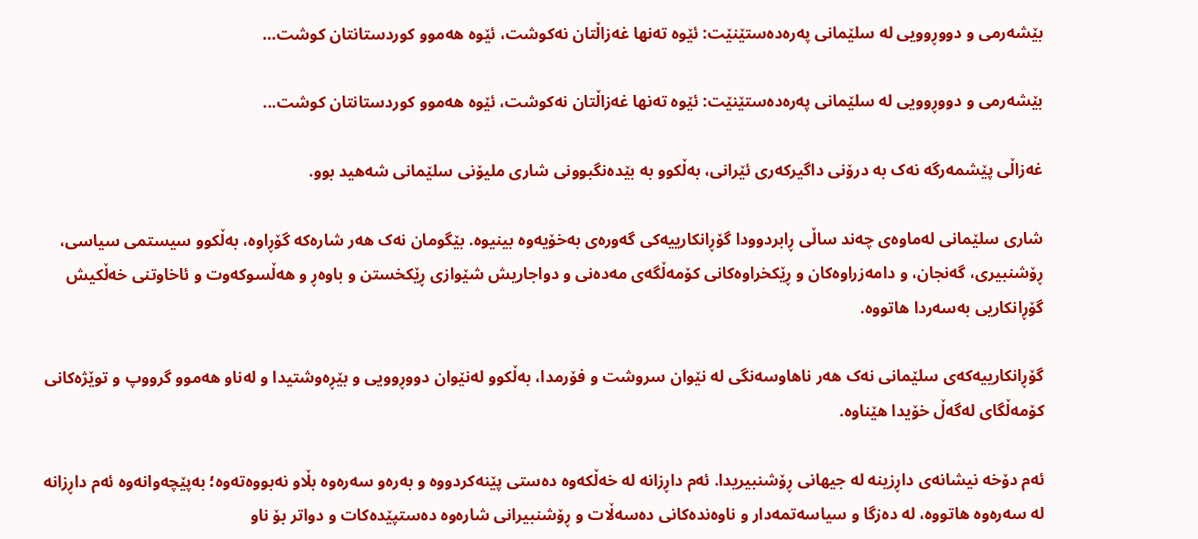بێشەرمی و دووڕوویی لە سلێمانی پەرەدەستێنێت: ئێوە تەنها غەزاڵتان نەکوشت، ئێوە هەموو کوردستانتان کوشت…

بێشەرمی و دووڕوویی لە سلێمانی پەرەدەستێنێت: ئێوە تەنها غەزاڵتان نەکوشت، ئێوە هەموو کوردستانتان کوشت...

غەزاڵی پێشمەرگە نەک بە درۆنی داگیرکەری ئێرانی، بەڵکوو بە بێدەنگبوونی شاری ملیۆنی سلێمانی شەهید بوو.

شاری سلێمانی لەماوەی چەند ساڵی ڕابردوودا گۆڕانکارییەکی گەورەی بەخۆیەوە بینیوە. بێگومان نەک هەر شارەکە گۆڕاوە، بەڵکوو سیستمی سیاسی، ڕۆشنبیری، گەنجان، و دامەزراوەکان و ڕێکخراوەکانی کۆمەڵگەی مەدەنی و دواجاریش شێوازی ڕێکخستن و باوەڕ و هەڵسوکەوت و ئاخاوتنی خەڵکیش گۆڕانکاریی بەسەردا هاتووە.

گۆڕانکارییەکەی سلێمانی نەک هەر ناهاوسەنگی لە نێوان سروشت و فۆرمدا، بەڵکوو لەنێوان دووڕوویی و بێڕەوشتیدا و لەناو هەموو گرووپ و توێژەکانی کۆمەڵگای لەگەڵ خۆیدا هێناوە.

ئەم دۆخە نیشانەی داڕزینە لە جیهانی ڕۆشنبیریدا. ئەم داڕزانە لە خەڵکەوە دەستی پێنەکردووە و بەرەو سەرەوە بڵاو نەبووەتەوە؛ بەپێچەوانەوە ئەم داڕزانە لە سەرەوە هاتووە، لە دەزگا و سیاسەتمەدار و ناوەندەکانی دەسەڵات و ڕۆشنبیرانی شارەوە دەستپێدەکات و دواتر بۆ ناو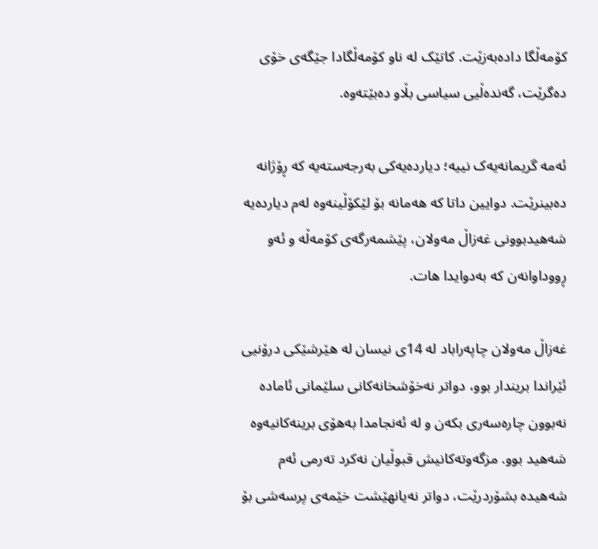کۆمەڵگا دادەبەزێت. کاتێک لە ناو کۆمەڵگادا جێگەی خۆی دەگرێت، گەندەڵیی سیاسی بڵاو دەبێتەوە.

ئەمە گریمانەیەک نییە؛ دیاردەیەکی بەرجەستەیە کە ڕۆژانە دەبینرێت. دوایین داتا کە هەمانە بۆ لێکۆڵینەوە لەم دیاردەیە شەهیدبوونی غەزاڵ مەولان، پێشمەرگەی کۆمەڵە و ئەو ڕووداوانەن کە بەدوایدا هات.

غەزاڵ مەولان چاپەراباد لە 14ی نیسان لە هێرشێکی درۆنیی ئێراندا بریندار بوو، دواتر نەخۆشخانەکانی سلێمانی ئامادە نەبوون چارەسەری بکەن و لە ئەنجامدا بەهۆی برینەکانیەوە شەهید بوو. مزگەوتەکانیش قبوڵیان نەکرد تەرمی ئەم شەهیدە بشۆردرێت، دواتر نەیانهێشت خێمەی پرسەشی بۆ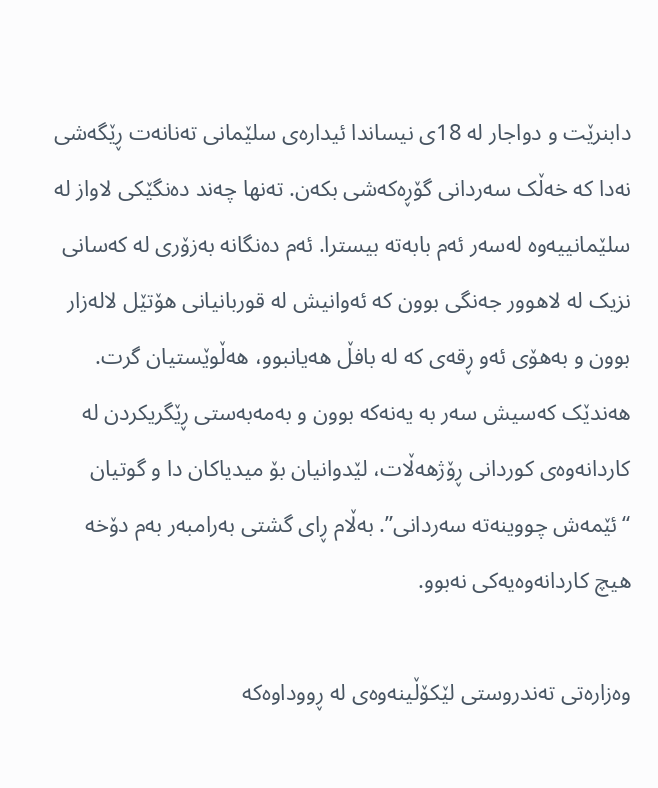دابنرێت و دواجار لە 18ی نیساندا ئیدارەی سلێمانی تەنانەت ڕێگەشی نەدا کە خەڵک سەردانی گۆڕەکەشی بکەن. تەنها چەند دەنگێکی لاواز لە سلێمانییەوە لەسەر ئەم بابەتە بیسترا. ئەم دەنگانە بەزۆری لە کەسانی نزیک لە لاهوور جەنگی بوون کە ئەوانیش لە قوربانیانی هۆتێل لالەزار بوون و بەهۆی ئەو ڕقەی کە لە بافڵ هەیانبوو، هەڵوێستیان گرت. هەندێک کەسیش سەر بە یەنەکە بوون و بەمەبەستی ڕێگریکردن لە کاردانەوەی کوردانی ڕۆژهەڵات، لێدوانیان بۆ میدیاکان دا و گوتیان “ئێمەش چووینەتە سەردانی”. بەڵام ڕای گشتی بەرامبەر بەم دۆخە هیچ کاردانەوەیەکی نەبوو.

وەزارەتی تەندروستی لێکۆڵینەوەی لە ڕووداوەکە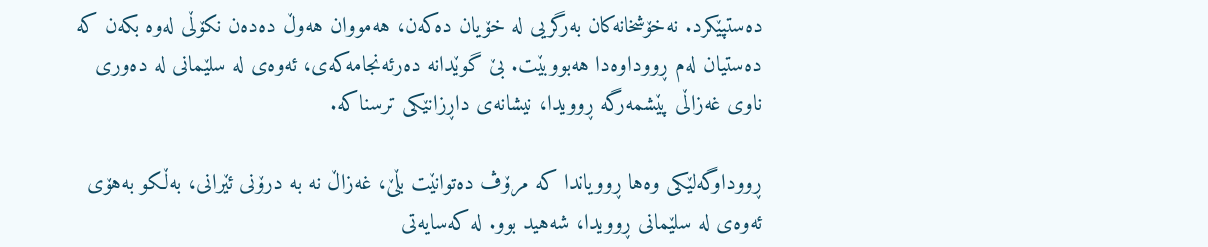دەستپێکرد. نەخۆشخانەکان بەرگریی لە خۆیان دەکەن، هەمووان هەوڵ دەدەن نکۆڵی لەوە بکەن کە دەستیان لەم ڕووداوەدا هەبووبێت. بێ گوێدانە دەرئەنجامەکەی، ئەوەی لە سلێمانی لە دەوری ناوی غەزاڵی پێشمەرگە ڕوویدا، نیشانەی داڕزانێکی ترسناکە.

ڕووداوگەلێکی وەها ڕوویاندا کە مرۆڤ دەتوانێت بڵێ، غەزاڵ نە بە درۆنی ئێرانی، بەڵکو بەهۆی ئەوەی لە سلێمانی ڕوویدا، شەهید بوو. لە کەسایەتی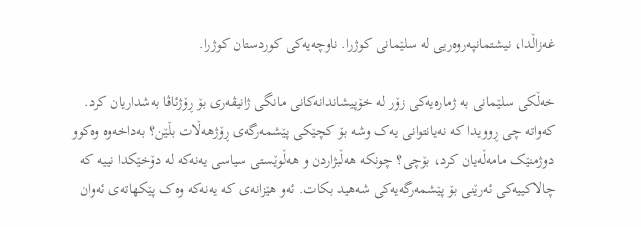غەزاڵدا، نیشتمانپەروەریی لە سلێمانی کوژرا. ناوچەیەکی کوردستان کوژرا.

خەڵکی سلێمانی بە ژمارەیەکی زۆر لە خۆپیشاندانەکانی مانگی ژانیڤەری بۆ ڕۆژئاڤا بەشداریان کرد. کەواتە چی ڕوویدا کە نەیانتوانی یەک وشە بۆ کچێکی پێشمەرگەی ڕۆژهەڵات بڵێن؟ بەداخەوە وەکوو دوژمنێک مامەڵەیان کرد، بۆچی؟ چونکە ھەڵبژاردن و ھەڵوێستی سیاسی یەنەکە لە دۆخێکدا نییە کە چالاکییەکی ئەرێنی بۆ پێشمەرگەیەکی شەھید بکات. ئەو هێزانەی کە یەنەکە وەک پێکهاتەی ئەوان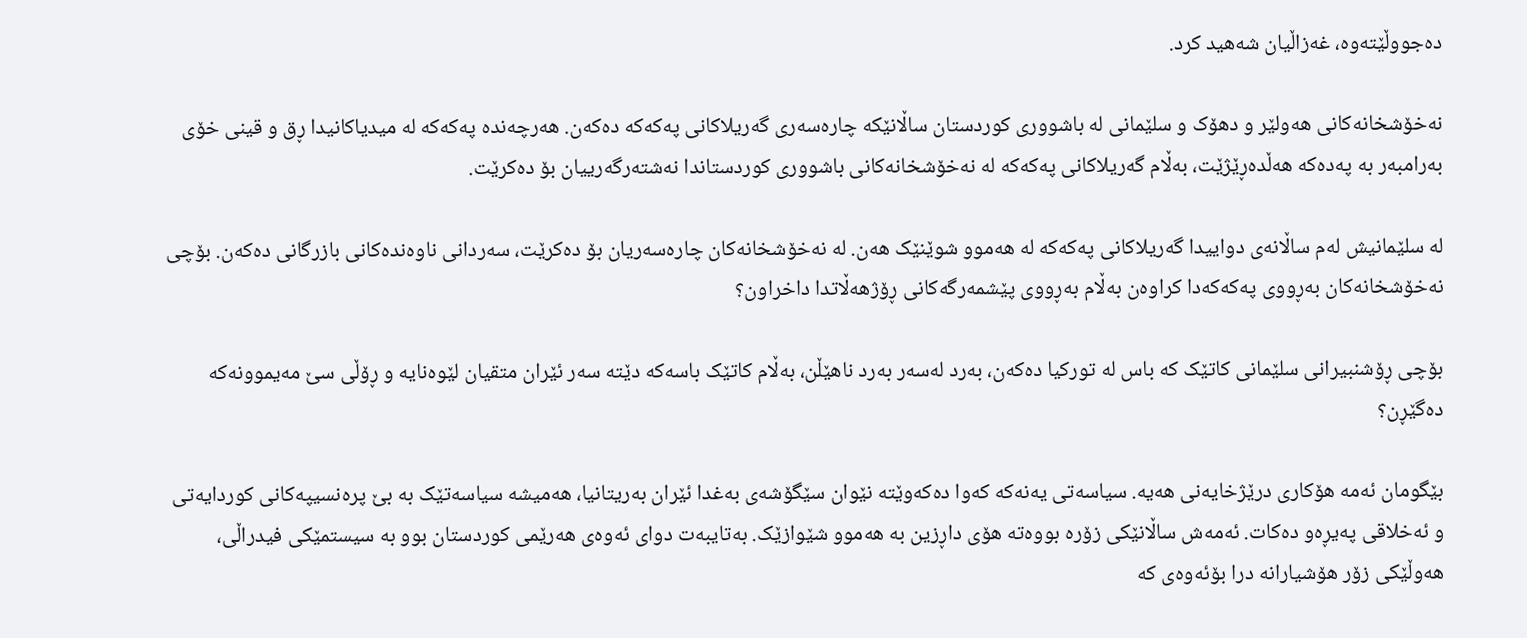دەجووڵێتەوە، غەزاڵیان شەهید کرد.

نەخۆشخانەکانی هەولێر و دهۆک و سلێمانی لە باشووری کوردستان ساڵانێکە چارەسەری گەریلاکانی پەکەکە دەکەن. هەرچەندە پەکەکە لە میدیاکانیدا ڕق و قینی خۆی بەرامبەر بە پەدەکە هەڵدەڕێژێت، بەڵام گەریلاکانی پەکەکە لە نەخۆشخانەکانی باشووری کوردستاندا نەشتەرگەرییان بۆ دەکرێت.

لە سلێمانیش لەم ساڵانەی دواییدا گەریلاکانی پەکەکە لە هەموو شوێنێک هەن. لە نەخۆشخانەکان چارەسەریان بۆ دەکرێت، سەردانی ناوەندەکانی بازرگانی دەکەن. بۆچی نەخۆشخانەکان بەڕووی پەکەکەدا کراوەن بەڵام بەڕووی پێشمەرگەکانی ڕۆژهەڵاتدا داخراون؟

بۆچی ڕۆشنبیرانی سلێمانی کاتێک کە باس لە تورکیا دەکەن، بەرد لەسەر بەرد ناهێڵن، بەڵام کاتێک باسەکە دێتە سەر ئێران متقیان لێوەنایە و ڕۆڵی سێ مەیموونەکە دەگێڕن؟

بێگومان ئەمە هۆکاری درێژخایەنی هەیە. سیاسەتی یەنەکە کەوا دەکەوێتە نێوان سێگۆشەی بەغدا ئێران بەریتانیا، هەمیشە سیاسەتێک بە بێ پرەنسیپەکانی کوردایەتی و ئەخلاقی پەیڕەو دەکات. ئەمەش ساڵانێکی زۆرە بووەتە هۆی داڕزین بە هەموو شێوازێک. بەتایبەت دوای ئەوەی هەرێمی کوردستان بوو بە سیستمێکی فیدراڵی، هەوڵێکی زۆر هۆشیارانە درا بۆئەوەی کە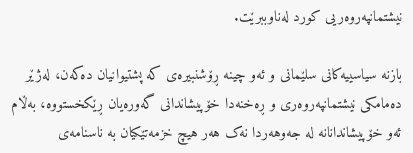نیشتمانپەروەریی کورد لەناوببرێت.

بازنە سیاسییەکانی سلێمانی و ئەو چینە ڕۆشنبیرەی کە پشتیوانیان دەکەن، لەژێر دەمامکی نیشتمانپەروەری و ڕەخنەدا خۆپیشاندانی گەورەیان ڕێکخستووە، بەڵام ئەو خۆپیشاندانانە لە جەوهەردا نەک هەر هیچ خزمەتێکیان بە ناسنامەی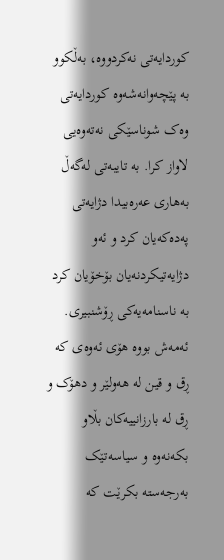کوردایەتی نەکردووە، بەڵکوو بە پێچەوانەشەوە کوردایەتی وەک شوناسێکی نەتەوەیی لاواز کرا. بە تایبەتی لەگەڵ بەهاری عەرەبیدا دژایەتی پەدەکەیان کرد و ئەو دژایەتیکردنەیان بۆخۆیان کرد بە ناسنامەیەکی ڕۆشنبیری. ئەمەش بووە هۆی ئەوەی کە ڕق و قین لە هەولێر و دهۆک و ڕق لە بارزانییەکان بڵاو بکەنەوە و سیاسەتێک بەرجەستە بکرێت کە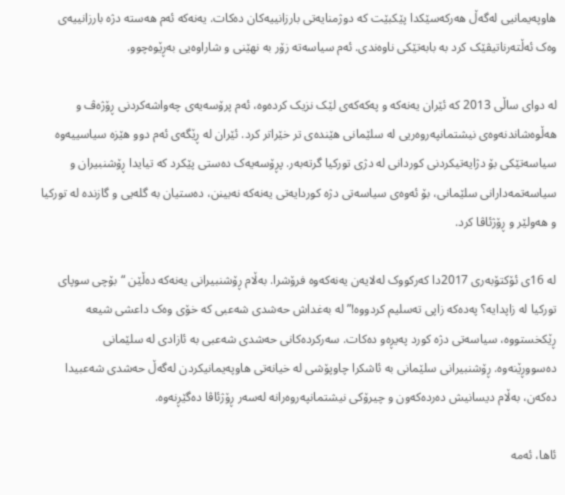هاوپەیمانیی لەگەڵ هەرکەسێکدا پێکبێت کە دوژمنایەتی بارزانییەکان دەکات. یەنەکە ئەم هەستە دژە بارزانییەی وەک ئەڵتەرناتیڤێک کرد بە بابەتێکی ناوەندی. ئەم سیاسەتە زۆر بە نهێنی و شاراوەیی بەڕێوەچوو.

لە دوای ساڵی 2013 کە ئێران یەنەکە و پەکەکەی لێک نزیک کردەوە، ئەم پرۆسەیەی چەواشەکردنی ڕۆژەڤ و هەڵوەشاندنەوەی نیشتمانپەروەریی لە سلێمانی هێندەی تر خێراتر کرد. ئێران لە ڕێگەی ئەم دوو هێزە سیاسییەوە سیاسەتێکی بۆ دژایەتیکردنی کوردانی لە دژی تورکیا گرتەبەر. پڕۆسەیەک دەستی پێکرد کە تیایدا ڕۆشنبیران و سیاسەتمەدارانی سلێمانی، بۆ ئەوەی سیاسەتی دژە کوردایەتی یەنەکە نەبینن، دەستیان بە گلەیی و گازندە لە تورکیا و هەولێر و ڕۆژئاڤا کرد.

لە 16ی ئۆکتۆبەری 2017دا کەرکووک لەلایەن یەنەکەوە فرۆشرا. بەڵام ڕۆشنبیرانی یەنەکە دەڵێن “بۆچی سوپای تورکیا لە زاپدایە؟ پەدەکە زاپی تەسلیم کردووە!” لە بەغداش حەشدی شەعبی کە خۆی وەک داعشی شیعە ڕێکخستووە، سیاسەتی دژە کورد پەیڕەو دەکات. سەرکردەکانی حەشدی شەعبی بە ئازادی لە سلێمانی دەسووڕێنەوە. ڕۆشنبیرانی سلێمانی بە ئاشکرا چاوپۆشی لە خیانەتی هاوپەیمانیکردن لەگەڵ حەشدی شەعبیدا دەکەن، بەڵام دیسانیش دەردەکەون و چیرۆکی نیشتمانپەروەرانە لەسەر ڕۆژئاڤا دەگێڕنەوە.

ئاها، ئەمە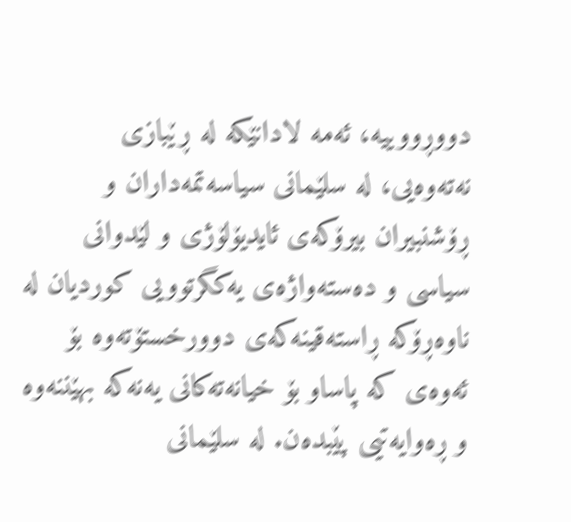دووڕووییە، ئەمە لادانێکە لە ڕێبازی نەتەوەیی، لە سلێمانی سیاسەتمەداران و ڕۆشنبیران بیرۆکەی ئایدیۆلۆژی و لێدوانی سیاسی و دەستەواژەی یەکگرتوویی کوردیان لە ناوەڕۆکە ڕاستەقینەکەی دوورخستۆتەوە بۆ ئەوەی کە پاساو بۆ خیانەتەکانی یەنەکە بهێننەوە و ڕەوایەتیی پێبدەن. لە سلێمانی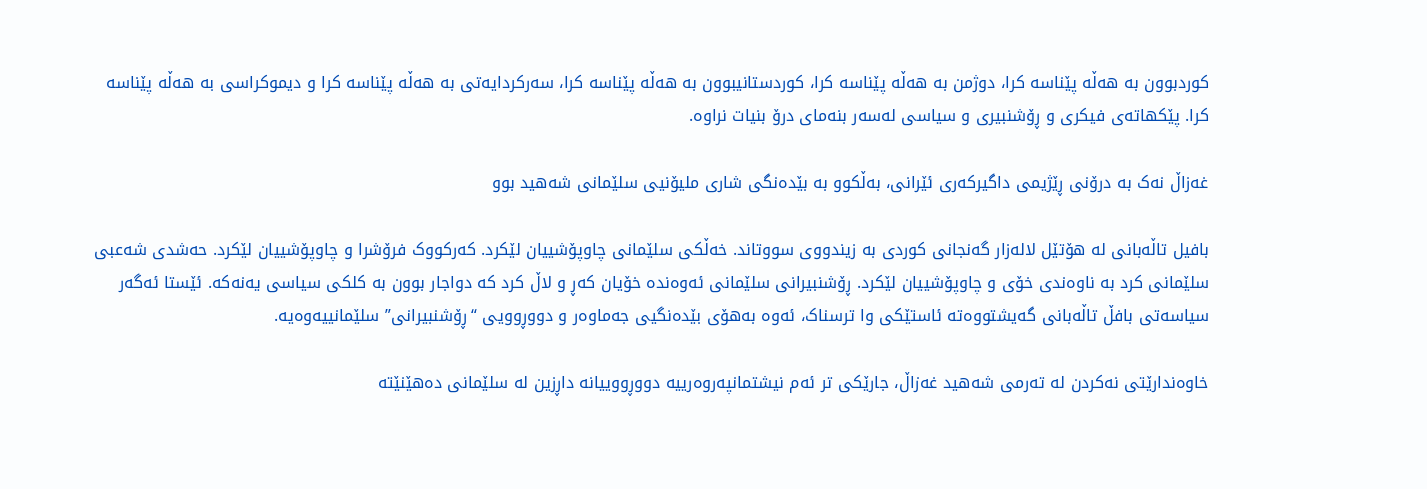کوردبوون بە هەڵە پێناسە کرا، دوژمن بە هەڵە پێناسە کرا، کوردستانیبوون بە هەڵە پێناسە کرا، سەرکردایەتی بە هەڵە پێناسە کرا و دیموکراسی بە هەڵە پێناسە کرا. پێکهاتەی فیکری و ڕۆشنبیری و سیاسی لەسەر بنەمای درۆ بنیات نراوە.

غەزاڵ نەک بە درۆنی ڕێژیمی داگیرکەری ئێرانی، بەڵکوو بە بێدەنگی شاری ملیۆنیی سلێمانی شەهید بوو

بافیل تاڵەبانی لە هۆتێل لالەزار گەنجانی کوردی بە زیندووی سووتاند. خەڵکی سلێمانی چاوپۆشییان لێکرد. کەرکووک فرۆشرا و چاوپۆشییان لێکرد. حەشدی شەعبی سلێمانی کرد بە ناوەندی خۆی و چاوپۆشییان لێکرد. ڕۆشنبیرانی سلێمانی ئەوەندە خۆیان کەڕ و لاڵ کرد کە دواجار بوون بە کلکی سیاسی یەنەکە. ئێستا ئەگەر سیاسەتی بافڵ تاڵەبانی گەیشتووەتە ئاستێکی وا ترسناک، ئەوە بەهۆی بێدەنگیی جەماوەر و دووڕوویی “ڕۆشنبیرانی” سلێمانییەوەیە.

خاوەندارێتی نەکردن لە تەرمی شەهید غەزاڵ، جارێکی تر ئەم نیشتمانپەروەرییە دووڕووییانە داڕزین لە سلێمانی دەهێنێتە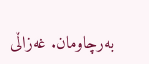بەرچاومان. غەزاڵی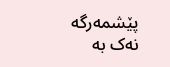پێشمەرگە نەک بە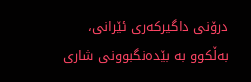درۆنی داگیرکەری ئێرانی، بەڵکوو بە بێدەنگبوونی شاری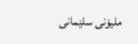ملیۆنی سلێمانی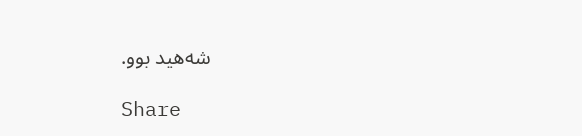شەهید بوو.

Share